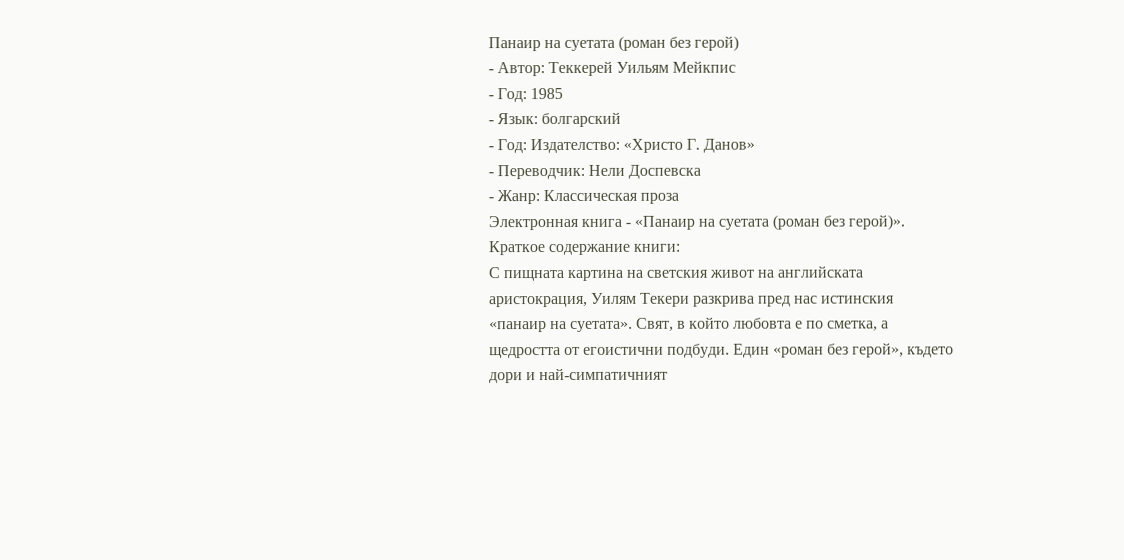Панаир на суетата (роман без герой)
- Автор: Теккерей Уильям Мейкпис
- Год: 1985
- Язык: болгарский
- Год: Издателство: «Христо Г. Данов»
- Переводчик: Нели Доспевска
- Жанр: Классическая проза
Электронная книга - «Панаир на суетата (роман без герой)». Краткое содержание книги:
С пищната картина на светския живот на английската аристокрация, Уилям Текери разкрива пред нас истинския «панаир на суетата». Свят, в който любовта е по сметка, а щедростта от егоистични подбуди. Един «роман без герой», където дори и най-симпатичният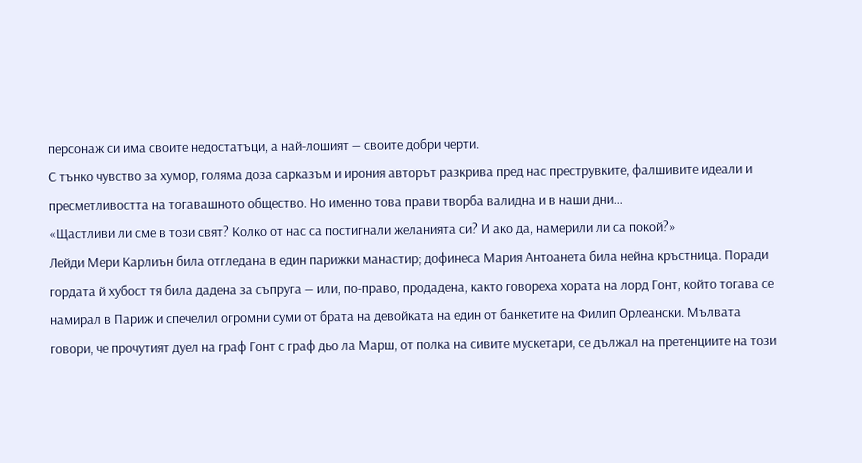персонаж си има своите недостатъци, а най-лошият — своите добри черти.
С тънко чувство за хумор, голяма доза сарказъм и ирония авторът разкрива пред нас преструвките, фалшивите идеали и пресметливостта на тогавашното общество. Но именно това прави творба валидна и в наши дни…
«Щастливи ли сме в този свят? Колко от нас са постигнали желанията си? И ако да, намерили ли са покой?»
Лейди Мери Карлиън била отгледана в един парижки манастир; дофинеса Мария Антоанета била нейна кръстница. Поради гордата й хубост тя била дадена за съпруга — или, по-право, продадена, както говореха хората на лорд Гонт, който тогава се намирал в Париж и спечелил огромни суми от брата на девойката на един от банкетите на Филип Орлеански. Мълвата говори, че прочутият дуел на граф Гонт с граф дьо ла Марш, от полка на сивите мускетари, се дължал на претенциите на този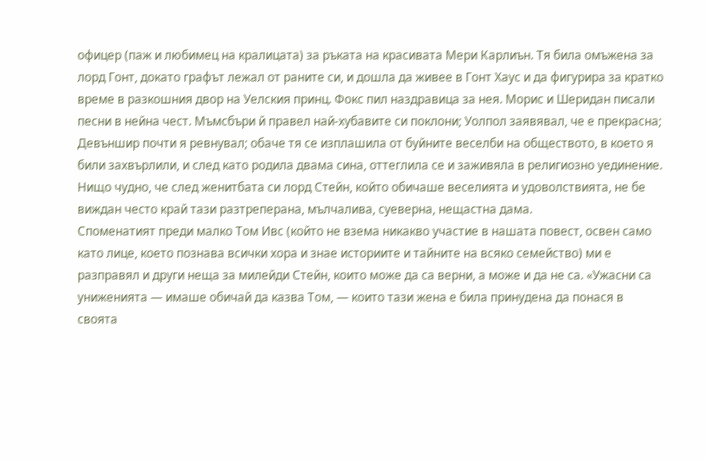офицер (паж и любимец на кралицата) за ръката на красивата Мери Карлиън. Тя била омъжена за лорд Гонт, докато графът лежал от раните си, и дошла да живее в Гонт Хаус и да фигурира за кратко време в разкошния двор на Уелския принц. Фокс пил наздравица за нея. Морис и Шеридан писали песни в нейна чест. Мъмсбъри й правел най-хубавите си поклони; Уолпол заявявал, че е прекрасна; Девъншир почти я ревнувал; обаче тя се изплашила от буйните веселби на обществото, в което я били захвърлили, и след като родила двама сина, оттеглила се и заживяла в религиозно уединение. Нищо чудно, че след женитбата си лорд Стейн, който обичаше веселията и удоволствията, не бе виждан често край тази разтреперана, мълчалива, суеверна, нещастна дама.
Споменатият преди малко Том Ивс (който не взема никакво участие в нашата повест, освен само като лице, което познава всички хора и знае историите и тайните на всяко семейство) ми е разправял и други неща за милейди Стейн, които може да са верни, а може и да не са. «Ужасни са униженията — имаше обичай да казва Том, — които тази жена е била принудена да понася в своята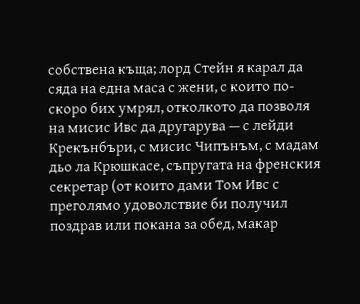собствена къща; лорд Стейн я карал да сяда на една маса с жени, с които по-скоро бих умрял, отколкото да позволя на мисис Ивс да другарува — с лейди Крекънбъри, с мисис Чипънъм, с мадам дьо ла Крюшкасе, съпругата на френския секретар (от които дами Том Ивс с преголямо удоволствие би получил поздрав или покана за обед, макар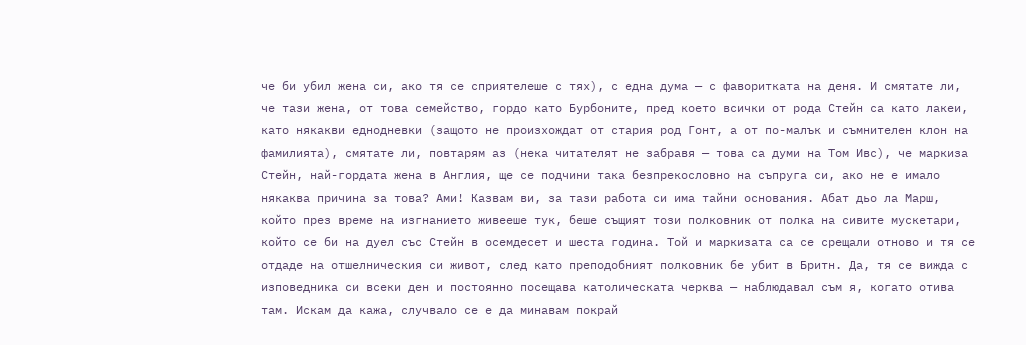че би убил жена си, ако тя се сприятелеше с тях), с една дума — с фаворитката на деня. И смятате ли, че тази жена, от това семейство, гордо като Бурбоните, пред което всички от рода Стейн са като лакеи, като някакви еднодневки (защото не произхождат от стария род Гонт, а от по-малък и съмнителен клон на фамилията), смятате ли, повтарям аз (нека читателят не забравя — това са думи на Том Ивс), че маркиза Стейн, най-гордата жена в Англия, ще се подчини така безпрекословно на съпруга си, ако не е имало някаква причина за това? Ами! Казвам ви, за тази работа си има тайни основания. Абат дьо ла Марш, който през време на изгнанието живееше тук, беше същият този полковник от полка на сивите мускетари, който се би на дуел със Стейн в осемдесет и шеста година. Той и маркизата са се срещали отново и тя се отдаде на отшелническия си живот, след като преподобният полковник бе убит в Бритн. Да, тя се вижда с изповедника си всеки ден и постоянно посещава католическата черква — наблюдавал съм я, когато отива там. Искам да кажа, случвало се е да минавам покрай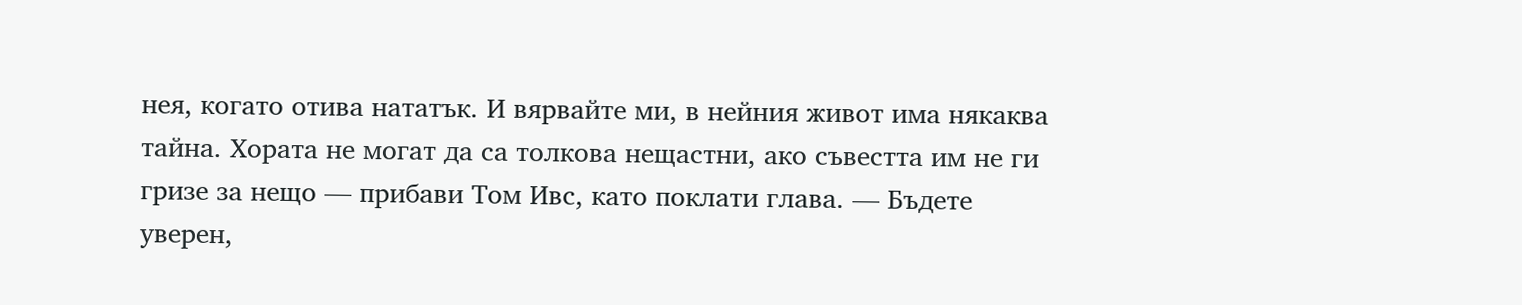нея, когато отива нататък. И вярвайте ми, в нейния живот има някаква тайна. Хората не могат да са толкова нещастни, ако съвестта им не ги гризе за нещо — прибави Том Ивс, като поклати глава. — Бъдете уверен,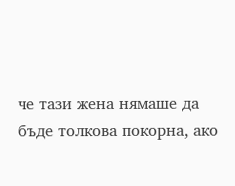че тази жена нямаше да бъде толкова покорна, ако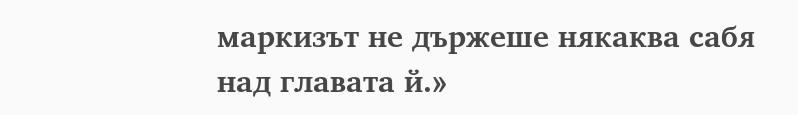маркизът не държеше някаква сабя над главата й.»